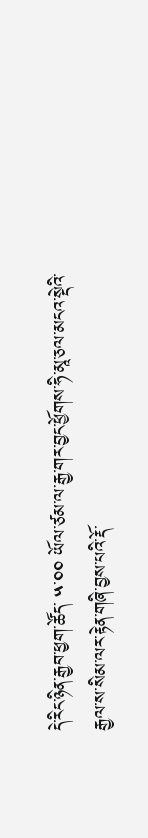དེ་རིང་ཉིན་རྒྱབ་ཕྱག་ཚོད་ ༥་༠༠ ཡོལ་ཙམ་ལ་རྒྱ་གར་བྱང་ཕྱོགས་ཧི་མཱ་ཅལ་མངའ་སྡེའི་རྒྱལ་ས་སིམ་ལར་རྟེན་གཞི་བྱས་པའི་རྡོ་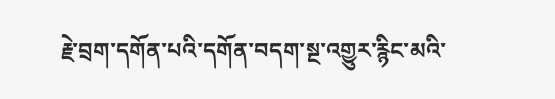རྗེ་བྲག་དགོན་པའི་དགོན་བདག་སྔ་འགྱུར་རྙིང་མའི་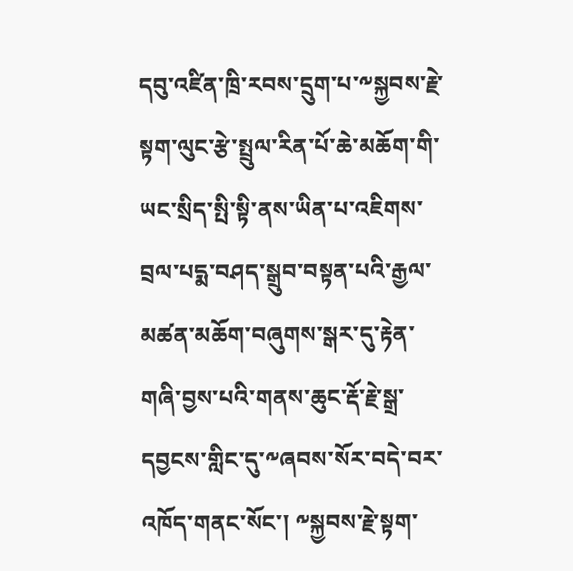དབུ་འཛིན་ཁྲི་རབས་དྲུག་པ་༸སྐྱབས་རྗེ་སྟག་ལུང་རྩེ་སྤྲུལ་རིན་པོ་ཆེ་མཆོག་གི་ཡང་སྲིད་སྤི་སྟི་ནས་ཡིན་པ་འཇིགས་བྲལ་པདྨ་བཤད་སྒྲུབ་བསྟན་པའི་རྒྱལ་མཚན་མཆོག་བཞུགས་སྒར་དུ་རྟེན་གཞི་བྱས་པའི་གནས་ཆུང་རྡོ་རྗེ་སྒྲ་དབྱངས་གླིང་དུ་༸ཞབས་སོར་བདེ་བར་འཁོད་གནང་སོང་། ༸སྐྱབས་རྗེ་སྟག་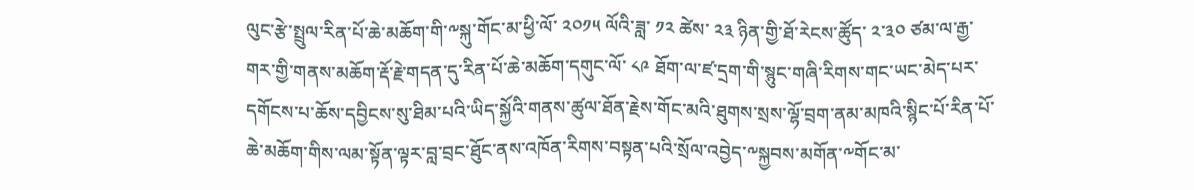ལུང་རྩེ་སྤྲུལ་རིན་པོ་ཆེ་མཆོག་གི་༸སྐུ་གོང་མ་ཕྱི་ལོ་ ༢༠༡༥ ལོའི་ཟླ་ ༡༢ ཚེས་ ༢༣ ཉིན་གྱི་ཐོ་རེངས་ཚོུད་ ༢་༣༠ ཙམ་ལ་རྒྱ་གར་གྱི་གནས་མཆོག་རྡོ་རྗེ་གདན་དུ་རིན་པོ་ཆེ་མཆོག་དགུང་ལོ་ ༨༩ ཐོག་ལ་ཛ་དྲག་གི་སྙུང་གཞི་རིགས་གང་ཡང་མེད་པར་དགོངས་པ་ཆོས་དབྱིངས་སུ་ཐིམ་པའི་ཡིད་སྐྱོའི་གནས་ཚུལ་ཐོན་རྗེས་གོང་མའི་ཐུགས་སྲས་ལྷོ་བྲག་ནམ་མཁའི་སྙིང་པོ་རིན་པོ་ཆེ་མཆོག་གིས་ལམ་སྟོན་ལྟར་བླ་བྲང་ཐོུང་ནས་འཁོན་རིགས་བསྟན་པའི་སྲོལ་འབྱེད་༸སྐྱབས་མགོན་༸གོང་མ་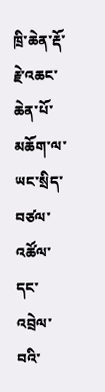ཁྲི་ཆེན་རྡོ་རྗེ་འཆང་ཆེན་པོ་མཆོག་ལ་ཡང་སྲིད་བཙལ་འཚོལ་དང་འབྲེལ་བའི་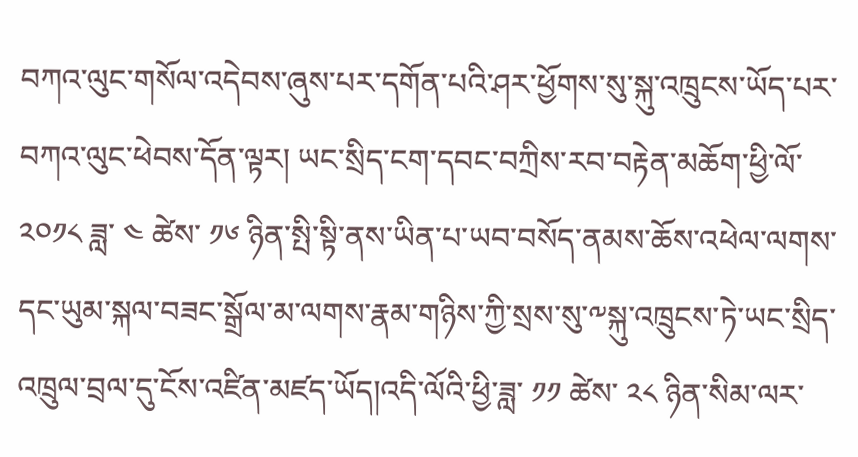བཀའ་ལུང་གསོལ་འདེབས་ཞུས་པར་དགོན་པའི་ཤར་ཕྱོགས་སུ་སྐུ་འཁྲུངས་ཡོད་པར་བཀའ་ལུང་ཕེབས་དོན་ལྟར། ཡང་སྲིད་ངག་དབང་བཀྲིས་རབ་བརྟེན་མཆོག་ཕྱི་ལོ་ ༢༠༡༨ ཟླ་ ༤ ཚེས་ ༡༦ ཉིན་སྤི་སྟི་ནས་ཡིན་པ་ཡབ་བསོད་ནམས་ཆོས་འཕེལ་ལགས་དང་ཡུམ་སྐལ་བཟང་སྒྲོལ་མ་ལགས་རྣམ་གཉིས་ཀྱི་སྲས་སུ་༸སྐུ་འཁྲུངས་ཏེ་ཡང་སྲིད་འཁྲུལ་བྲལ་དུ་ངོས་འཛིན་མཛད་ཡོད།འདི་ལོའི་ཕྱི་ཟླ་ ༡༡ ཚེས་ ༢༨ ཉིན་སིམ་ལར་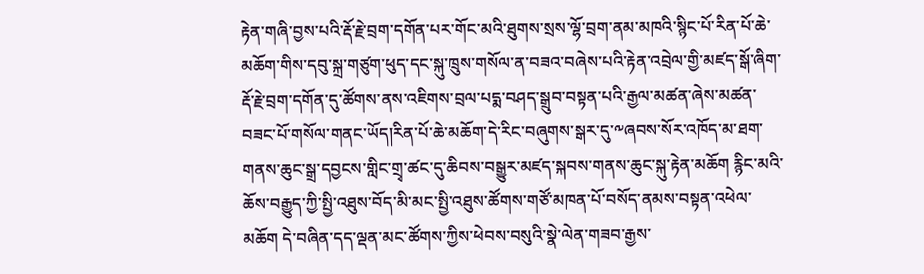རྟེན་གཞི་བྱས་པའི་རྡོ་རྗེ་བྲག་དགོན་པར་གོང་མའི་ཐུགས་སྲས་ལྷོ་བྲག་ནམ་མཁའི་སྙིང་པོ་རིན་པོ་ཆེ་མཆོག་གིས་དབུ་སྐྲ་གཙུག་ཕུད་དང་སྐུ་ཁྲུས་གསོལ་ན་བཟའ་བཞེས་པའི་རྟེན་འབྲེལ་གྱི་མཛད་སྒོ་ཞིག་རྡོ་རྗེ་བྲག་དགོན་དུ་ཚོགས་ནས་འཇིགས་བྲལ་པདྨ་བཤད་སྒྲུབ་བསྟན་པའི་རྒྱལ་མཚན་ཞེས་མཚན་བཟང་པོ་གསོལ་གནང་ཡོད།རིན་པོ་ཆེ་མཆོག་དེ་རིང་བཞུགས་སྒར་དུ་༸ཞབས་སོར་འཁོད་མ་ཐག་གནས་ཆུང་སྒྲ་དབྱངས་གླིང་གྲྭ་ཚང་དུ་ཆིབས་བསྒྱུར་མཛད་སྐབས་གནས་ཆུང་སྐུ་རྟེན་མཆོག རྙིང་མའི་ཆོས་བརྒྱུད་ཀྱི་སྤྱི་འཐུས་བོད་མི་མང་སྤྱི་འཐུས་ཚོགས་གཙོ་མཁན་པོ་བསོད་ནམས་བསྟན་འཕེལ་མཆོག དེ་བཞིན་དད་ལྡན་མང་ཚོགས་ཀྱིས་ཕེབས་བསུའི་སྣེ་ལེན་གཟབ་རྒྱས་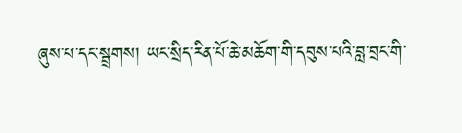ཞུས་པ་དང་སྦྲགས། ཡང་སྲིད་རིན་པོ་ཆེ་མཆོག་གི་དབུས་པའི་བླ་བྲང་གི་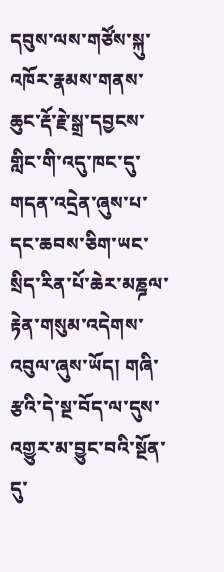དབུས་ལས་གཙོས་སྐུ་འཁོར་རྣམས་གནས་ཆུང་རྡོ་རྗེ་སྒྲ་དབྱངས་གླིང་གི་འདུ་ཁང་དུ་གདན་འདྲེན་ཞུས་པ་དང་ཆབས་ཅིག་ཡང་སྲིད་རིན་པོ་ཆེར་མཎྜལ་རྟེན་གསུམ་འདེགས་འབུལ་ཞུས་ཡོད། གཞི་རྩའི་དེ་སྔ་བོད་ལ་དུས་འགྱུར་མ་བྱུང་བའི་སྔོན་དུ་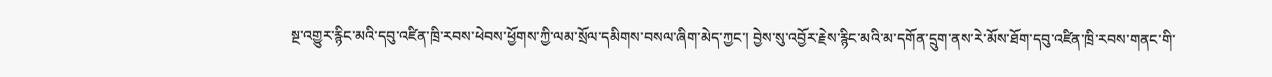སྔ་འགྱུར་རྙིང་མའི་དབུ་འཛིན་ཁྲི་རབས་ཕེབས་ཕྱོགས་ཀྱི་ལམ་སྲོལ་དམིགས་བསལ་ཞིག་མེད་ཀྱང་། བྱེས་སུ་འབྱོར་རྗེས་རྙིང་མའི་མ་དགོན་དྲུག་ནས་རེ་མོས་ཐོག་དབུ་འཛིན་ཁྲི་རབས་གནང་གི་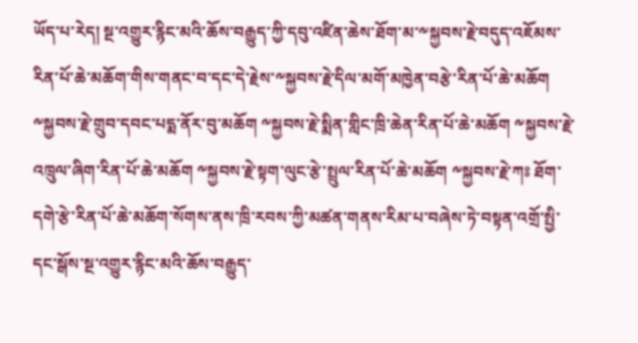ཡོད་པ་རེད། སྔ་འགྱུར་རྙིང་མའི་ཆོས་བརྒྱུད་ཀྱི་དབུ་འཛིན་ཆེས་ཐོག་མ་༸སྐྱབས་རྗེ་བདུད་འཇོམས་རིན་པོ་ཆེ་མཆོག་གིས་གནང་བ་དང་དེ་རྗེས་༸སྐྱབས་རྗེ་དིལ་མགོ་མཁྱེན་བརྩེ་རིན་པོ་ཆེ་མཆོག ༸སྐྱབས་རྗེ་གྲུབ་དབང་པདྨ་ནོར་བུ་མཆོག ༸སྐྱབས་རྗེ་སྨིན་གླིང་ཁྲི་ཆེན་རིན་པོ་ཆེ་མཆོག ༸སྐྱབས་རྗེ་འཁྲུལ་ཞིག་རིན་པོ་ཆེ་མཆོག ༸སྐྱབས་རྗེ་སྟག་ལུང་རྩེ་སྤྲུལ་རིན་པོ་ཆེ་མཆོག ༸སྐྱབས་རྗེ་ཀཿ ཐོག་དགེ་རྩེ་རིན་པོ་ཆེ་མཆོག་སོགས་ནས་ཁྲི་རབས་ཀྱི་མཚན་གནས་རིམ་པ་བཞེས་ཏེ་བསྟན་འགྲོ་སྤྱི་དང་སྒོས་སྔ་འགྱུར་རྙིང་མའི་ཆོས་བརྒྱུད་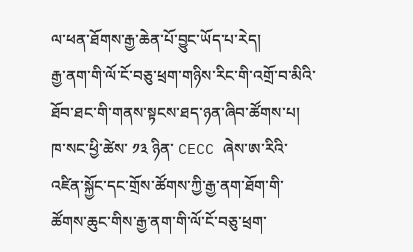ལ་ཕན་ཐོགས་རྒྱ་ཆེན་པོ་བྱུང་ཡོད་པ་རེད།
རྒྱ་ནག་གི་ལོ་ངོ་བཅུ་ཕྲག་གཉིས་རིང་གི་འགྲོ་བ་མིའི་ཐོབ་ཐང་གི་གནས་སྟངས་ཐད་ཉན་ཞིབ་ཚོགས་པ།
ཁ་སང་ཕྱི་ཚེས་ ༡༣ ཉིན་ CECC ཞེས་ཨ་རིའི་འཛིན་སྐྱོང་དང་གྲོས་ཚོགས་ཀྱི་རྒྱ་ནག་ཐོག་གི་ཚོགས་ཆུང་གིས་རྒྱ་ནག་གི་ལོ་ངོ་བཅུ་ཕྲག་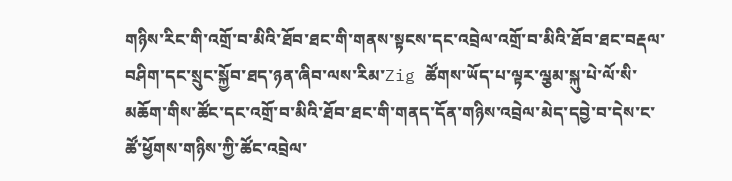གཉིས་རིང་གི་འགྲོ་བ་མིའི་ཐོབ་ཐང་གི་གནས་སྟངས་དང་འབྲེལ་འགྲོ་བ་མིའི་ཐོབ་ཐང་བརྡལ་བཤིག་དང་སྲུང་སྐྱོབ་ཐད་ཉན་ཞིབ་ལས་རིམ་Zig ཚོགས་ཡོད་པ་ལྟར་ལྕམ་སྐུ་པེ་ལོ་སི་མཆོག་གིས་ཚོང་དང་འགྲོ་བ་མིའི་ཐོབ་ཐང་གི་གནད་དོན་གཉིས་འབྲེལ་མེད་དབྱེ་བ་དེས་ང་ཚོ་ཕྱོགས་གཉིས་ཀྱི་ཚོང་འབྲེལ་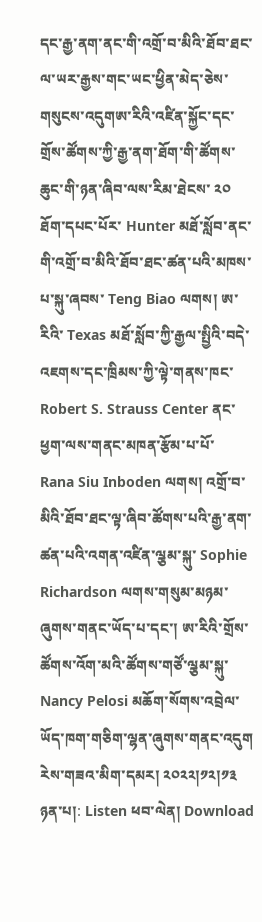དང་རྒྱ་ནག་ནང་གི་འགྲོ་བ་མིའི་ཐོབ་ཐང་ལ་ཡར་རྒྱས་གང་ཡང་ཕྱིན་མེད་ཅེས་གསུངས་འདུགཨ་རིའི་འཛིན་སྐྱོང་དང་གྲོས་ཚོགས་ཀྱི་རྒྱ་ནག་ཐོག་གི་ཚོགས་ཆུང་གི་ཉན་ཞིབ་ལས་རིམ་ཐེངས་ ༢༠ ཐོག་དཔང་པོར་ Hunter མཐོ་སློབ་ནང་གི་འགྲོ་བ་མིའི་ཐོབ་ཐང་ཚན་པའི་མཁས་པ་སྐུ་ཞབས་ Teng Biao ལགས། ཨ་རིའི་ Texas མཐོ་སློབ་ཀྱི་རྒྱལ་སྤྱིའི་བདེ་འཇགས་དང་ཁྲིམས་ཀྱི་ལྟེ་གནས་ཁང་ Robert S. Strauss Center ནང་ཕྱག་ལས་གནང་མཁན་རྩོམ་པ་པོ་  Rana Siu Inboden ལགས། འགྲོ་བ་མིའི་ཐོབ་ཐང་ལྟ་ཞིབ་ཚོགས་པའི་རྒྱ་ནག་ཚན་པའི་འགན་འཛིན་ལྕམ་སྐུ་ Sophie Richardson ལགས་གསུམ་མཉམ་ཞུགས་གནང་ཡོད་པ་དང་། ཨ་རིའི་གྲོས་ཚོགས་འོག་མའི་ཚོགས་གཙོ་ལྕམ་སྐུ་ Nancy Pelosi མཆོག་སོགས་འབྲེལ་ཡོད་ཁག་གཅིག་ལྷན་ཞུགས་གནང་འདུག
རེས་གཟའ་མིག་དམར། ༢༠༢༢།༡༢།༡༣
ཉན་པ།: Listen ཕབ་ལེན། Download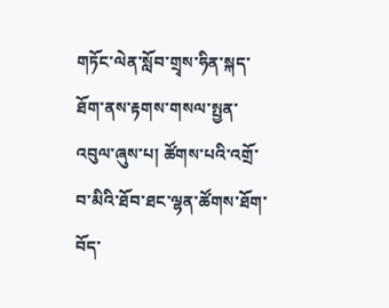གཏོང་ལེན་སློབ་གྲྭས་ཧིན་སྐད་ཐོག་ནས་རྟགས་གསལ་སྤྱན་འབུལ་ཞུས་པ། ཚོགས་པའི་འགྲོ་བ་མིའི་ཐོབ་ཐང་ལྷན་ཚོགས་ཐོག་བོད་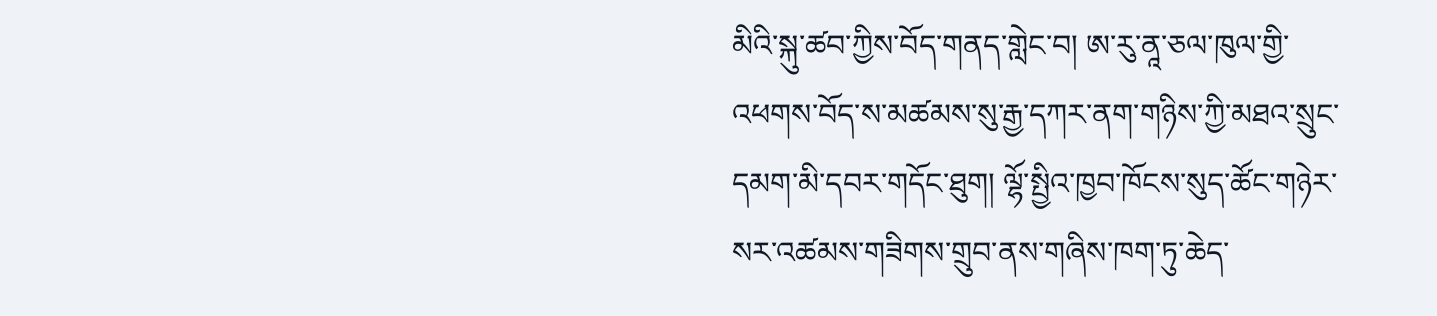མིའི་སྐུ་ཚབ་ཀྱིས་བོད་གནད་གླེང་བ། ཨ་རུ་ནཱ་ཅལ་ཁུལ་གྱི་འཕགས་བོད་ས་མཚམས་སུ་རྒྱ་དཀར་ནག་གཉིས་ཀྱི་མཐའ་སྲུང་དམག་མི་དབར་གདོང་ཐུག། ལྷོ་སྤྱིའ་ཁྱབ་ཁོངས་སུད་ཚོང་གཉེར་སར་འཚམས་གཟིགས་གྲུབ་ནས་གཞིས་ཁག་ཏུ་ཆེད་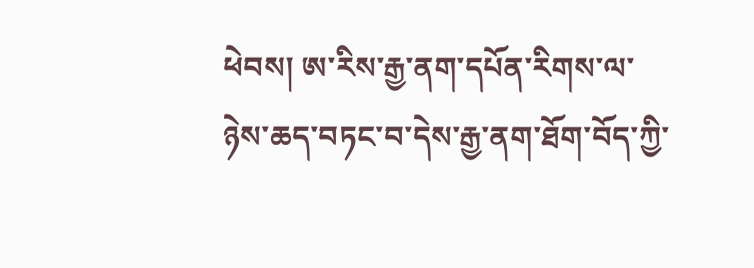ཕེབས། ཨ་རིས་རྒྱ་ནག་དཔོན་རིགས་ལ་ཉེས་ཆད་བཏང་བ་དེས་རྒྱ་ནག་ཐོག་བོད་ཀྱི་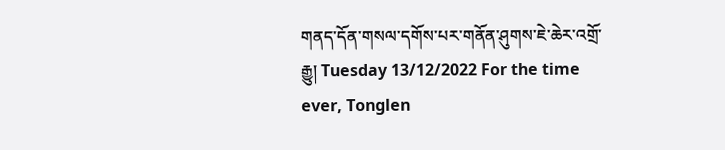གནད་དོན་གསལ་དགོས་པར་གནོན་ཤུགས་ཇེ་ཆེར་འགྲོ་རྒྱུ། Tuesday 13/12/2022 For the time ever, Tonglen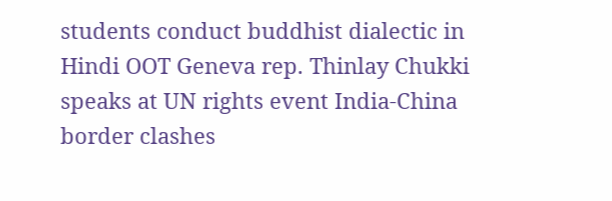students conduct buddhist dialectic in Hindi OOT Geneva rep. Thinlay Chukki speaks at UN rights event India-China border clashes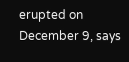erupted on December 9, says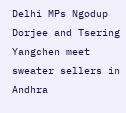Delhi MPs Ngodup Dorjee and Tsering Yangchen meet sweater sellers in Andhra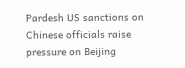Pardesh US sanctions on Chinese officials raise pressure on Beijing